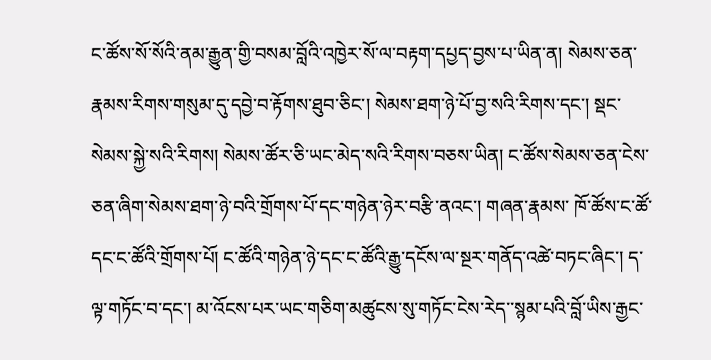ང་ཚོས་སོ་སོའི་ནམ་རྒྱུན་གྱི་བསམ་བློའི་འཁྱེར་སོ་ལ་བརྟག་དཔྱད་བྱས་པ་ཡིན་ན། སེམས་ཅན་རྣམས་རིགས་གསུམ་དུ་དབྱེ་བ་རྟོགས་ཐུབ་ཅིང་། སེམས་ཐག་ཉེ་པོ་བྱ་སའི་རིགས་དང་། སྡང་སེམས་སྐྱེ་སའི་རིགས། སེམས་ཚོར་ཅི་ཡང་མེད་སའི་རིགས་བཅས་ཡིན། ང་ཚོས་སེམས་ཅན་ངེས་ཅན་ཞིག་སེམས་ཐག་ཉེ་བའི་གྲོགས་པོ་དང་གཉེན་ཉེར་བརྩི་ནའང་། གཞན་རྣམས་ ཁོ་ཚོས་ང་ཚོ་དང་ང་ཚོའི་གྲོགས་པོ། ང་ཚོའི་གཉེན་ཉེ་དང་ང་ཚོའི་རྒྱུ་དངོས་ལ་སྔར་གནོད་འཚེ་བཏང་ཞིང་། ད་ལྟ་གཏོང་བ་དང་། མ་འོངས་པར་ཡང་གཅིག་མཚུངས་སུ་གཏོང་ངེས་རེད་་སྙམ་པའི་བློ་ཡིས་རྒྱང་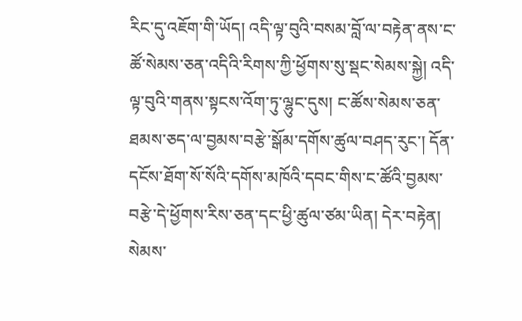རིང་དུ་འཇོག་གི་ཡོད། འདི་ལྟ་བུའི་བསམ་བློ་ལ་བརྟེན་ནས་ང་ཚོ་སེམས་ཅན་འདིའི་རིགས་ཀྱི་ཕྱོགས་སུ་སྡང་སེམས་སྐྱེ། འདི་ལྟ་བུའི་གནས་སྟངས་འོག་ཏུ་ལྷུང་དུས། ང་ཚོས་སེམས་ཅན་ཐམས་ཅད་ལ་བྱམས་བརྩེ་སྒོམ་དགོས་ཚུལ་བཤད་རུང་། དོན་དངོས་ཐོག་སོ་སོའི་དགོས་མཁོའི་དབང་གིས་ང་ཚོའི་བྱམས་བརྩེ་དེ་ཕྱོགས་རིས་ཅན་དང་ཕྱི་ཚུལ་ཙམ་ཡིན། དེར་བརྟེན། སེམས་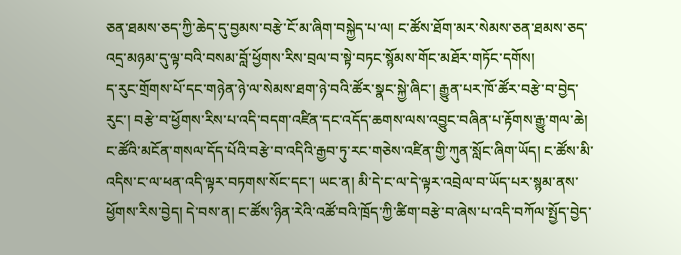ཅན་ཐམས་ཅད་ཀྱི་ཆེད་དུ་བྱམས་བརྩེ་ངོ་མ་ཞིག་བསྐྱེད་པ་ལ། ང་ཚོས་ཐོག་མར་སེམས་ཅན་ཐམས་ཅད་འདྲ་མཉམ་དུ་ལྟ་བའི་བསམ་བློ་ཕྱོགས་རིས་བྲལ་བ་སྟེ་བཏང་སྙོམས་གོང་མཐོར་གཏོང་དགོས།
ད་རུང་གྲོགས་པོ་དང་གཉེན་ཉེ་ལ་སེམས་ཐག་ཉེ་བའི་ཚོར་སྣང་སྐྱེ་ཞིང་། རྒྱུན་པར་ཁོ་ཚོར་བརྩེ་བ་བྱེད་རུང་། བརྩེ་བ་ཕྱོགས་རིས་པ་འདི་བདག་འཛིན་དང་འདོད་ཆགས་ལས་འབྱུང་བཞིན་པ་རྟོགས་རྒྱུ་གལ་ཆེ། ང་ཚོའི་མངོན་གསལ་དོད་པོའི་བརྩེ་བ་འདིའི་རྒྱབ་ཏུ་རང་གཅེས་འཛིན་གྱི་ཀུན་སློང་ཞིག་ཡོད། ང་ཚོས་མི་འདིས་ང་ལ་ཕན་འདི་ལྟར་བཏགས་སོང་དང་། ཡང་ན། མི་དེ་ང་ལ་དེ་ལྟར་འབྲེལ་བ་ཡོད་པར་སྙམ་ནས་ཕྱོགས་རིས་བྱེད། དེ་བས་ན། ང་ཚོས་ཉིན་རེའི་འཚོ་བའི་ཁྲོད་ཀྱི་ཚིག་བརྩེ་བ་ཞེས་པ་འདི་བཀོལ་སྤྱོད་བྱེད་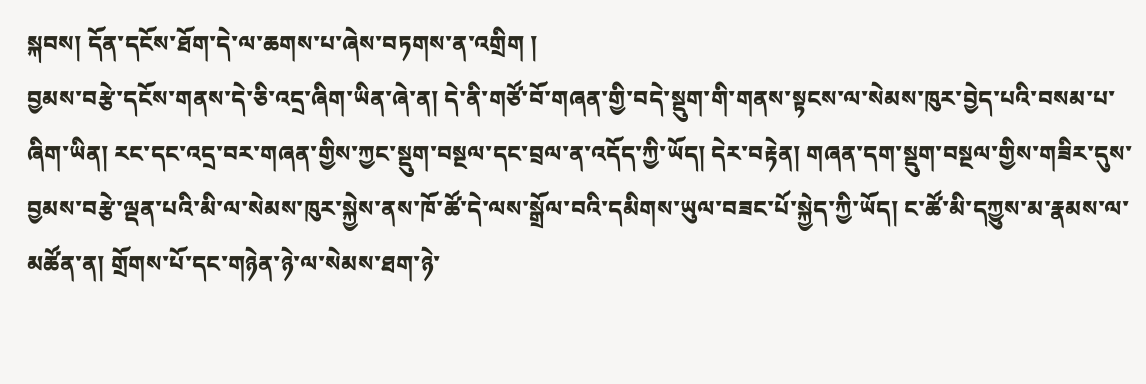སྐབས། དོན་དངོས་ཐོག་དེ་ལ་ཆགས་པ་ཞེས་བཏགས་ན་འགྲིག །
བྱམས་བརྩེ་དངོས་གནས་དེ་ཅི་འདྲ་ཞིག་ཡིན་ཞེ་ན། དེ་ནི་གཙོ་བོ་གཞན་གྱི་བདེ་སྡུག་གི་གནས་སྟངས་ལ་སེམས་ཁུར་བྱེད་པའི་བསམ་པ་ཞིག་ཡིན། རང་དང་འདྲ་བར་གཞན་གྱིས་ཀྱང་སྡུག་བསྔལ་དང་བྲལ་ན་འདོད་ཀྱི་ཡོད། དེར་བརྟེན། གཞན་དག་སྡུག་བསྔལ་གྱིས་གཟིར་དུས་བྱམས་བརྩེ་ལྡན་པའི་མི་ལ་སེམས་ཁུར་སྐྱེས་ནས་ཁོ་ཚོ་དེ་ལས་སྒྲོལ་བའི་དམིགས་ཡུལ་བཟང་པོ་སྐྱེད་ཀྱི་ཡོད། ང་ཚོ་མི་དཀྱུས་མ་རྣམས་ལ་མཚོན་ན། གྲོགས་པོ་དང་གཉེན་ཉེ་ལ་སེམས་ཐག་ཉེ་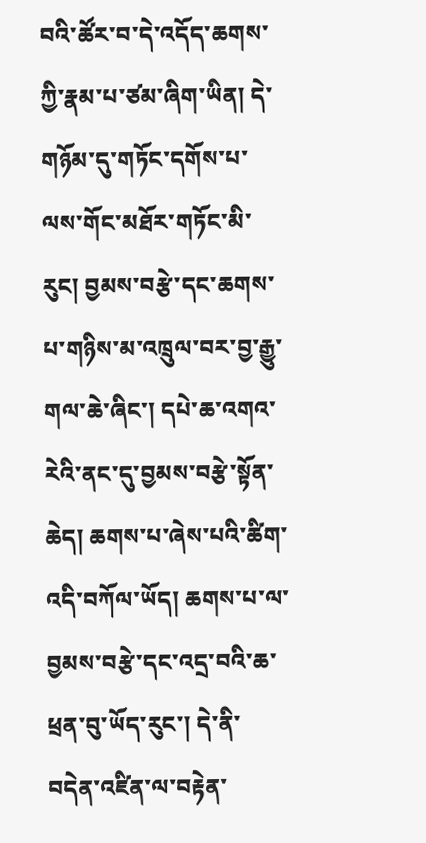བའི་ཚོར་བ་དེ་འདོད་ཆགས་ཀྱི་རྣམ་པ་ཙམ་ཞིག་ཡིན། དེ་གཉོམ་དུ་གཏོང་དགོས་པ་ལས་གོང་མཐོར་གཏོང་མི་རུང། བྱམས་བརྩེ་དང་ཆགས་པ་གཉིས་མ་འཁྲུལ་བར་བྱ་རྒྱུ་གལ་ཆེ་ཞིང་། དཔེ་ཆ་འགའ་རེའི་ནང་དུ་བྱམས་བརྩེ་སྟོན་ཆེད། ཆགས་པ་ཞེས་པའི་ཚིག་འདི་བཀོལ་ཡོད། ཆགས་པ་ལ་བྱམས་བརྩེ་དང་འདྲ་བའི་ཆ་ཕྲན་བུ་ཡོད་རུང་། དེ་ནི་བདེན་འཛིན་ལ་བརྟེན་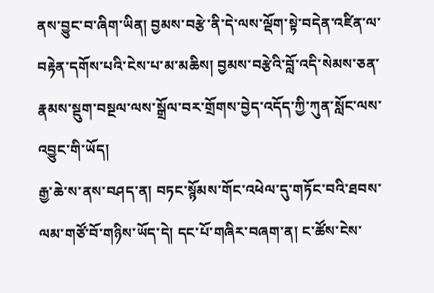ནས་བྱུང་བ་ཞིག་ཡིན། བྱམས་བརྩེ་ནི་དེ་ལས་ལྡོག་སྟེ་བདེན་འཛིན་ལ་བརྟེན་དགོས་པའི་ངེས་པ་མ་མཆིས། བྱམས་བརྩེའི་བློ་འདི་སེམས་ཅན་རྣམས་སྡུག་བསྔལ་ལས་སྒྲོལ་བར་གྲོགས་བྱེད་འདོད་ཀྱི་ཀུན་སློང་ལས་འབྱུང་གི་ཡོད།
རྒྱ་ཆེ་ས་ནས་བཤད་ན། བཏང་སྙོམས་གོང་འཕེལ་དུ་གཏོང་བའི་ཐབས་ལམ་གཙོ་བོ་གཉིས་ཡོད་དེ། དང་པོ་གཞིར་བཞག་ན། ང་ཚོས་ངེས་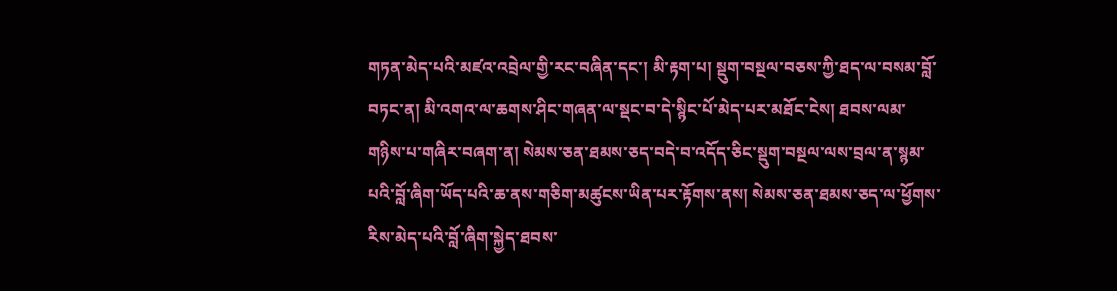གཏན་མེད་པའི་མཛའ་འབྲེལ་གྱི་རང་བཞིན་དང་། མི་རྟག་པ། སྡུག་བསྔལ་བཅས་ཀྱི་ཐད་ལ་བསམ་བློ་བཏང་ན། མི་འགའ་ལ་ཆགས་ཤིང་གཞན་ལ་སྡང་བ་དེ་སྙིང་པོ་མེད་པར་མཐོང་ངེས། ཐབས་ལམ་གཉིས་པ་གཞིར་བཞག་ན། སེམས་ཅན་ཐམས་ཅད་བདེ་བ་འདོད་ཅིང་སྡུག་བསྔལ་ལས་བྲལ་ན་སྙམ་པའི་བློ་ཞིག་ཡོད་པའི་ཆ་ནས་གཅིག་མཚུངས་ཡིན་པར་རྟོགས་ནས། སེམས་ཅན་ཐམས་ཅད་ལ་ཕྱོགས་རིས་མེད་པའི་བློ་ཞིག་སྐྱེད་ཐབས་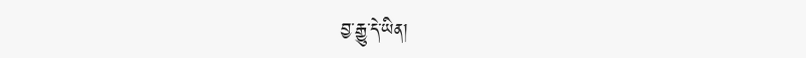བྱ་རྒྱུ་དེ་ཡིན།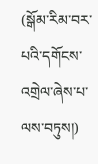(སྒོམ་རིམ་བར་པའི་དགོངས་འགྲེལ་ཞེས་པ་ལས་བཏུས།)